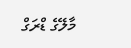މާލޭގެ ޑްރަގް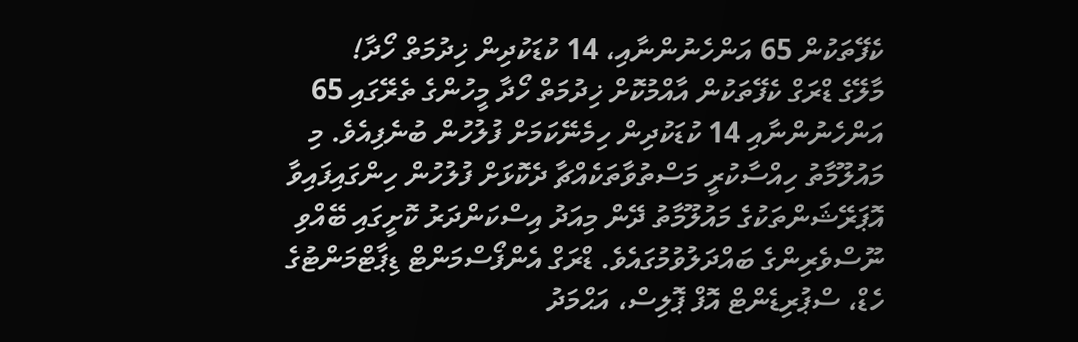ކެފޭތަކުން 65 އަންހެނުންނާއި، 14 ކުޑަކުދިން ޚިދުމަތް ހޯދާ!
މާލޭގެ ޑްރަގް ކެފޭތަކުން އާއްމުކޮށް ޚިދުމަތް ހޯދާ މީހުންގެ ތެރޭގައި 65 އަންހެނުންނާއި 14 ކުޑަކުދިން ހިމެނޭކަމަށް ފުލުހުން ބުނެފިއެވެ. މި މައުލޫމާތު ހިއްސާކުރީ މަސްތުވާތަކެއްޗާ ދެކޮޅަށް ފުލުހުން ހިންގައިފައިވާ އޮޕަރޭޝަންތަކުގެ މައުލޫމާތު ދޭން މިއަދު އިސްކަންދަރު ކޮށީގައި ބޭއްވި ނޫސްވެރިންގެ ބައްދަލުވުމުގައެވެ. ޑްރަގް އެންފޯސްމަންޓް ޑިޕާޓްމަންޓުގެ ހެޑް، ސްޕުރިޑެންޓް އޮފް ޕޮލިސް، އަޙްމަދު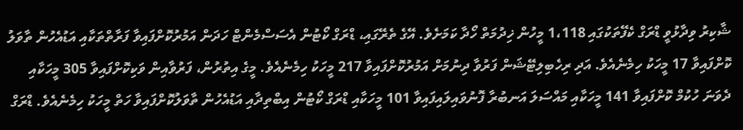ޝާކިރު ވިދާޅުވީ ޑްރަގް ކެފޭތަކުގައި 1،118 މީހުން ޚިދުމަތް ހޯދާ ކަމަށެވެ. އޭގެ ތެރޭގައި، ޑްރަގް ކޯޓުން އެސަސްމެންޓް ހަދަން އަމުރުކޮށްފައިވާ ފަރާތްތަކާއި އަޑުއެހުން ތާވަލު ކޮށްފައިވާ 17 މީހަކު ހިމެނެއެވެ. އަދި ރިހެބިލިޓޭޝަން ފަރުވާ ދިނުމަށް އަމުރުކޮށްފައިވާ 217 މީހަކު ހިމެނެއެވެ. މީގެ އިތުރުން، ފަރުވާއިން ވަކިކޮށްފައިވާ 305 މީހަކާއި ދެވަނަ ހުކުމް ކޮށްފައިވާ 141 މީހަކާއި މައްސަލަ އަނބުރާ ފޮނުވައިލައިފައިވާ 101 މީހަކާއި ޑްރަގް ކޯޓުން އިބްތިދާއި އަޑުއެހުން ތާވަލުކޮށްފައިވާ ހަތް މީހަކު ހިމެނެއެވެ. ޑްރަގް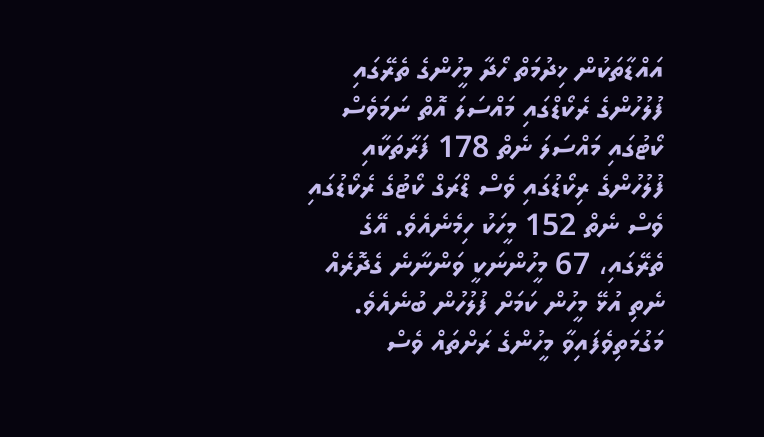އައްޑާތަކުން ޚިދުމަތް ހޯދާ މީހުންގެ ތެރޭގައި ފުލުހުންގެ ރެކޯޑްގައި މައްސަލަ އޮތް ނަމަވެސް ކޯޓުގައި މައްސަލަ ނެތް 178 ފަރާތަކާއި ފުލުހުންގެ ރިކޯޑުގައި ވެސް ޑްރަގް ކޯޓުގެ ރެކޯޑުގައި ވެސް ނެތް 152 މީހަކު ހިމެނެއެވެ. އޭގެ ތެރޭގައި، 67 މީހުންނަކީ ވަންނާނެ ގެދޮރެއް ނެތި އުޅޭ މީހުން ކަމަށް ފުލުހުން ބުނެއެވެ. މަގުމަތިވެފައިވާ މީހުންގެ ރަށްތައް ވެސް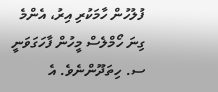ފުލުހުން ހާމަކުރި އިރު، އެންމެ ގިނަ ހޯމްލެސް މީހުން ފާހަގަވަނީ ސ. ހިތަދޫންނެވެ. އެ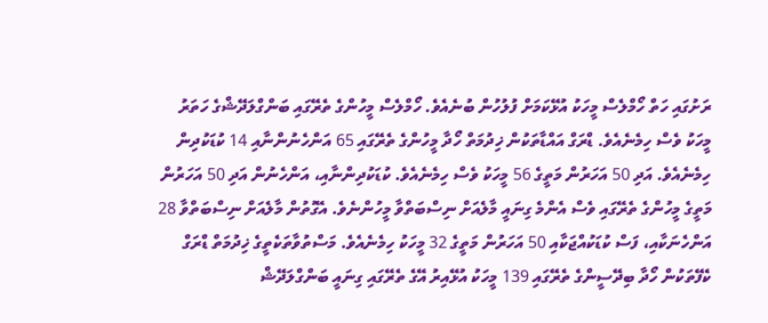ރަށުގައި ހަތް ހޯމްލެސް މީހަކު އުޅޭކަމަށް ފުލުހުން ބުނެއެވެ. ހޯމްލެސް މީހުންގެ ތެރޭގައި ބަންގްލަދޭޝްގެ ހަތަރު މީހަކު ވެސް ހިމެނެއެވެ. ޑްރަގް އައްޑާތަކުން ޚިދުމަތް ހޯދާ މީހުންގެ ތެރޭގައި 65 އަންހެނުންނާއި 14 ކުޑަކުދިން ހިމެނެއެވެ. އަދި 50 އަހަރުން މަތީގެ 56 މީހަކު ވެސް ހިމެނެއެވެ. ކުޑަކުދިންނާއި، އަންހެނުން އަދި 50 އަހަރުން މަތީގެ މީހުންގެ ތެރޭގައި ވެސް އެންމެ ގިނައީ މާލެއަށް ނިސްބަތްވާ މީހުންނެވެ. އެގޮތުން މާލެއަށް ނިސްބަތްވާ 28 އަންހެނަކާއި، ފަސް ކުޑަކުއްޖަކާއި 50 އަހަރުން މަތީގެ 32 މީހަކު ހިމެނެއެވެ. މަސްތުވާތަކެތީގެ ޚިދުމަތް ޑްރަގް ކެފޭތަކުން ހޯދާ ބިދޭސީންގެ ތެރޭގައި 139 މީހަކު އުޅޭއިރު އޭގެ ތެރޭގައި ގިނައީ ބަންގްލަދޭޝް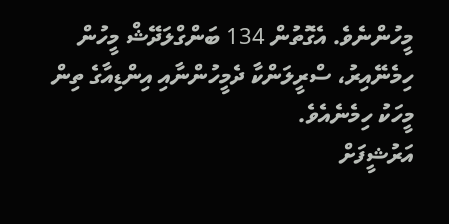މީހުންނެވެ. އެގޮތުން 134 ބަންގްލަދޭޝް މީހުން ހިމެނޭއިރު، ސްރީލަންކާ ދެމީހުންނާއި އިންޑިއާގެ ތިން މީހަކު ހިމެނެއެވެ.
އަރުޝީފަށް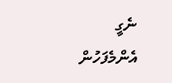ނެގީ
އެންމެފަހުން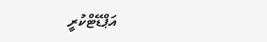އަޕްޑޭޓްކުރީ